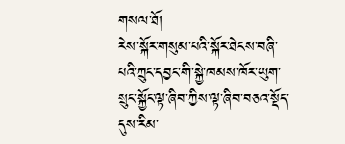གསལ་ཐོ།
རེས་སྐོར་གསུམ་པའི་སྐོར་ཐེངས་བཞི་པའི་ཀྲུང་དབྱང་གི་སྐྱེ་ཁམས་ཁོར་ཡུག་སྲུང་སྐྱོང་ལྟ་ཞིབ་ཀྱིས་ལྟ་ཞིབ་བཅའ་སྡོད་དུས་རིམ་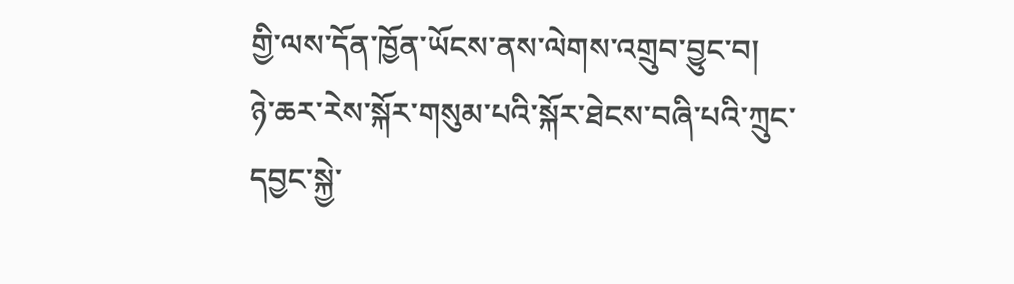གྱི་ལས་དོན་ཁྱོན་ཡོངས་ནས་ལེགས་འགྲུབ་བྱུང་བ།
ཉེ་ཆར་རེས་སྐོར་གསུམ་པའི་སྐོར་ཐེངས་བཞི་པའི་ཀྲུང་དབྱང་སྐྱེ་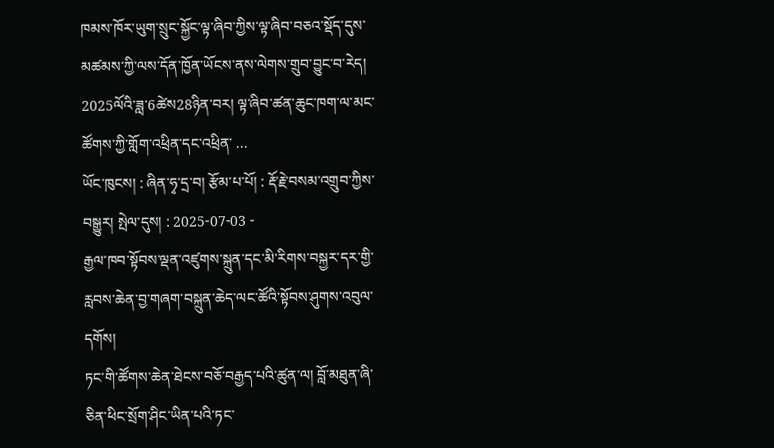ཁམས་ཁོར་ཡུག་སྲུང་སྐྱོང་ལྟ་ཞིབ་ཀྱིས་ལྟ་ཞིབ་བཅའ་སྡོད་དུས་མཚམས་ཀྱི་ལས་དོན་ཁྱོན་ཡོངས་ནས་ལེགས་གྲུབ་བྱུང་བ་རེད། 2025ལོའི་ཟླ་6ཚེས28ཉིན་བར། ལྟ་ཞིབ་ཚན་ཆུང་ཁག་ལ་མང་ཚོགས་ཀྱི་གློག་འཕྲིན་དང་འཕྲིན་ ...
ཡོང་ཁུངས། : ཞིན་ཧྭ་དྲ་བ། རྩོམ་པ་པོ། : རྡོ་རྗེ་བསམ་འགྲུབ་ཀྱིས་བསྒྱུར། སྤེལ་དུས། : 2025-07-03 -
རྒྱལ་ཁབ་སྟོབས་ལྡན་འཛུགས་སྐྲུན་དང་མི་རིགས་བསྐྱར་དར་གྱི་རླབས་ཆེན་བྱ་གཞག་བསྐྲུན་ཆེད་ལང་ཚོའི་སྟོབས་ཤུགས་འབུལ་དགོས།
ཏང་གི་ཚོགས་ཆེན་ཐེངས་བཅོ་བརྒྱད་པའི་ཚུན་ལ། བློ་མཐུན་ཞི་ཅིན་ཕིང་སྲོག་ཤིང་ཡིན་པའི་ཏང་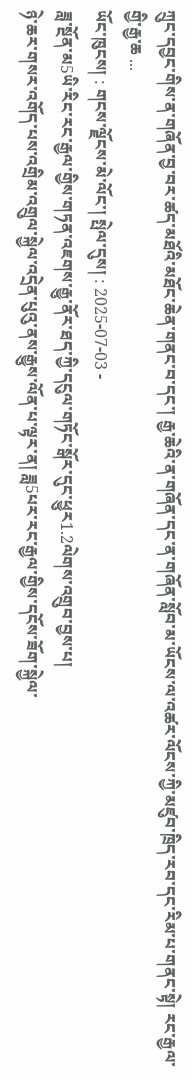ཀྲུང་དབྱང་གིས་ན་གཞོན་བྱ་བར་ཚད་མཐོའི་མཐོང་ཆེན་གནང་བ་དང་། རྒྱ་ཆེའི་ན་གཞོན་དང་ན་གཞོན་སློབ་མ་ཡོངས་ལ་འཚར་ལོངས་ཀྱི་མཛུབ་ཁྲིད་རབ་དང་རིམ་པ་གནང་སྟེ། རང་རྒྱལ་གྱི་རྒྱ་ཆ ...
ཡོང་ཁུངས། : གངས་ལྗོངས་མེ་ལོང་། སྤེལ་དུས། : 2025-07-03 -
ཟླ་སྔོན་མ5ཡི་རིང་རང་རྒྱལ་གྱིས་གཏན་འཇགས་རྒྱུ་ནོར་ཐད་ཀྱི་དངུལ་གཏོང་སྒོར་དུང་ཕྱུར1.2ལེགས་འགྲུབ་བྱས་པ།
ཉེ་ཆར་གསར་འགོད་པས་འགྲིམ་འགྲུལ་སྐྱེལ་འདྲེན་པུའུ་ནས་རྒྱུས་ལོན་པ་ལྟར་ན། ཟླ5པར་རང་རྒྱལ་གྱིས་དངོས་ཟོག་སྐྱེལ་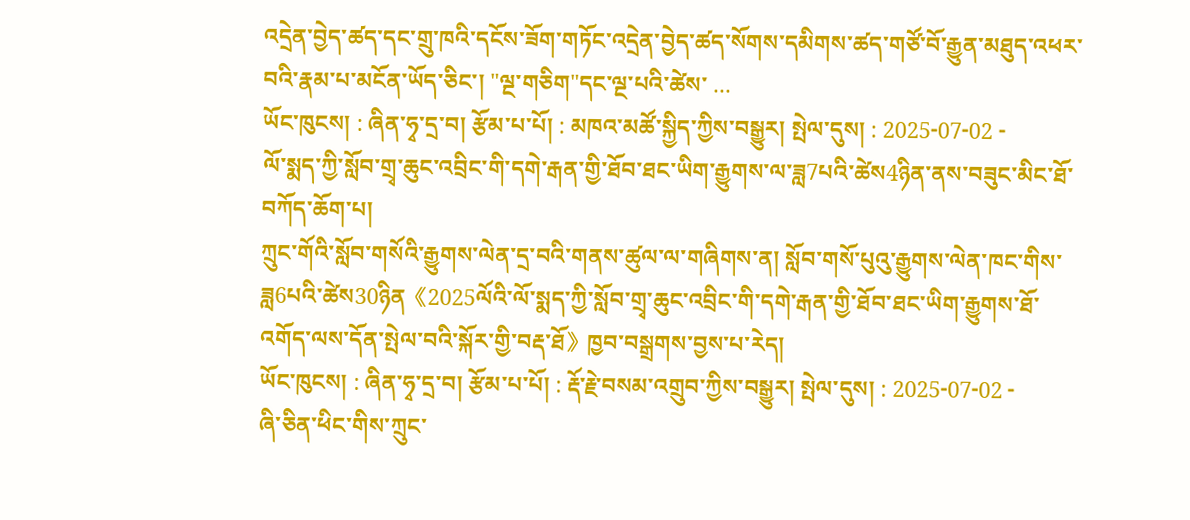འདྲེན་བྱེད་ཚད་དང་གྲུ་ཁའི་དངོས་ཟོག་གཏོང་འདྲེན་བྱེད་ཚད་སོགས་དམིགས་ཚད་གཙོ་བོ་རྒྱུན་མཐུད་འཕར་བའི་རྣམ་པ་མངོན་ཡོད་ཅིང་། "ལྔ་གཅིག"དང་ལྔ་པའི་ཚེས་ ...
ཡོང་ཁུངས། : ཞིན་ཧྭ་དྲ་བ། རྩོམ་པ་པོ། : མཁའ་མཚོ་སྐྱིད་ཀྱིས་བསྒྱུར། སྤེལ་དུས། : 2025-07-02 -
ལོ་སྨད་ཀྱི་སློབ་གྲྭ་ཆུང་འབྲིང་གི་དགེ་རྒན་གྱི་ཐོབ་ཐང་ཡིག་རྒྱུགས་ལ་ཟླ7པའི་ཚེས4ཉིན་ནས་བཟུང་མིང་ཐོ་བཀོད་ཆོག་པ།
ཀྲུང་གོའི་སློབ་གསོའི་རྒྱུགས་ལེན་དྲ་བའི་གནས་ཚུལ་ལ་གཞིགས་ན། སློབ་གསོ་པུའུ་རྒྱུགས་ལེན་ཁང་གིས་ཟླ6པའི་ཚེས30ཉིན《2025ལོའི་ལོ་སྨད་ཀྱི་སློབ་གྲྭ་ཆུང་འབྲིང་གི་དགེ་རྒན་གྱི་ཐོབ་ཐང་ཡིག་རྒྱུགས་ཐོ་འགོད་ལས་དོན་སྤེལ་བའི་སྐོར་གྱི་བརྡ་ཐོ》ཁྱབ་བསྒྲགས་བྱས་པ་རེད།
ཡོང་ཁུངས། : ཞིན་ཧྭ་དྲ་བ། རྩོམ་པ་པོ། : རྡོ་རྗེ་བསམ་འགྲུབ་ཀྱིས་བསྒྱུར། སྤེལ་དུས། : 2025-07-02 -
ཞི་ཅིན་ཕིང་གིས་ཀྲུང་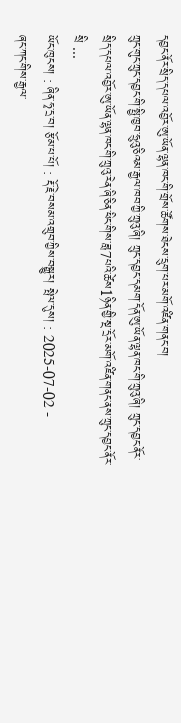དབྱང་ནོར་སྲིད་དཔལ་འབྱོར་ཨུ་ཡོན་ལྷན་ཁང་གི་གྲོས་ཚོགས་ཐེངས་དྲུག་པར་མགོ་འཛིན་གནང་བ།
ཀྲུང་གུང་ཀྲུང་དབྱང་གི་སྤྱི་ཁྱབ་ཧྲུའུ་ཅིའམ་རྒྱལ་ཁབ་ཀྱི་ཀྲུའུ་ཞི། ཀྲུང་དབྱང་དམག་དོན་ཨུ་ཡོན་ལྷན་ཁང་གི་ཀྲུའུ་ཞི། ཀྲུང་དབྱང་ནོར་སྲིད་དཔལ་འབྱོར་ཨུ་ཡོན་ལྷན་ཁང་གི་ཀྲུའུ་རེན་ཞི་ཅིན་ཕིང་གིས་ཟླ7པའི་ཚེས1ཉིན་གྱི་སྔ་དྲོར་མགོ་འཛིན་གནང་ནས་ཀྲུང་དབྱང་ནོར་སྲི ...
ཡོང་ཁུངས། : ཞིན་ཧྭ་དྲ་བ། རྩོམ་པ་པོ། : རྡོ་རྗེ་བསམ་འགྲུབ་ཀྱིས་བསྒྱུར། སྤེལ་དུས། : 2025-07-02 -
ཞང་ཀང་གིས་རྒྱལ་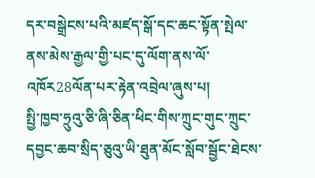དར་བསྒྲེངས་པའི་མཛད་སྒོ་དང་ཆང་སྟོན་སྤེལ་ནས་མེས་རྒྱལ་གྱི་པང་དུ་ལོག་ནས་ལོ་འཁོར28ལོན་པར་རྟེན་འབྲེལ་ཞུས་པ།
སྤྱི་ཁྱབ་ཧྲུའུ་ཅི་ཞི་ཅིན་ཕིང་གིས་ཀྲུང་གུང་ཀྲུང་དབྱང་ཆབ་སྲིད་ཅུའུ་ཡི་ཐུན་མོང་སློབ་སྦྱོང་ཐེངས་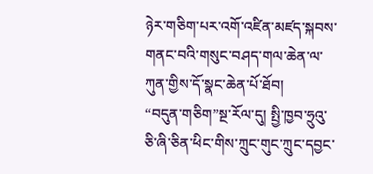ཉེར་གཅིག་པར་འགོ་འཛིན་མཛད་སྐབས་གནང་བའི་གསུང་བཤད་གལ་ཆེན་ལ་ཀུན་གྱིས་དོ་སྣང་ཆེན་པོ་ཐོབ།
“བདུན་གཅིག”སྔ་རོལ་དུ། སྤྱི་ཁྱབ་ཧྲུའུ་ཅི་ཞི་ཅིན་ཕིང་གིས་ཀྲུང་གུང་ཀྲུང་དབྱང་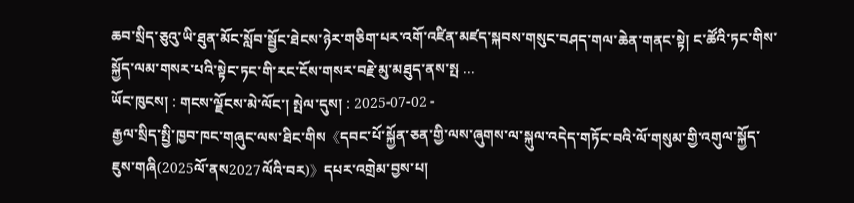ཆབ་སྲིད་ཅུའུ་ཡི་ཐུན་མོང་སློབ་སྦྱོང་ཐེངས་ཉེར་གཅིག་པར་འགོ་འཛིན་མཛད་སྐབས་གསུང་བཤད་གལ་ཆེན་གནང་སྟེ། ང་ཚོའི་ཏང་གིས་སྐྱོད་ལམ་གསར་པའི་སྟེང་ཏང་གི་རང་ངོས་གསར་བརྗེ་མུ་མཐུད་ནས་སྤ ...
ཡོང་ཁུངས། : གངས་ལྗོངས་མེ་ལོང་། སྤེལ་དུས། : 2025-07-02 -
རྒྱལ་སྲིད་སྤྱི་ཁྱབ་ཁང་གཞུང་ལས་ཐིང་གིས《དབང་པོ་སྐྱོན་ཅན་གྱི་ལས་ཞུགས་ལ་སྐུལ་འདེད་གཏོང་བའི་ལོ་གསུམ་གྱི་འགུལ་སྐྱོད་ཇུས་གཞི(2025ལོ་ནས2027ལོའི་བར)》དཔར་འགྲེམ་བྱས་པ།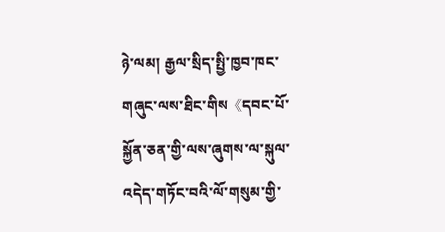ཉེ་ལམ། རྒྱལ་སྲིད་སྤྱི་ཁྱབ་ཁང་གཞུང་ལས་ཐིང་གིས《དབང་པོ་སྐྱོན་ཅན་གྱི་ལས་ཞུགས་ལ་སྐུལ་འདེད་གཏོང་བའི་ལོ་གསུམ་གྱི་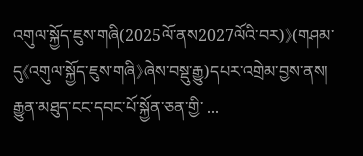འགུལ་སྐྱོད་ཇུས་གཞི(2025ལོ་ནས2027ལོའི་བར)》(གཤམ་དུ《འགུལ་སྐྱོད་ཇུས་གཞི》ཞེས་བསྡུ་རྒྱུ)དཔར་འགྲེམ་བྱས་ནས། རྒྱུན་མཐུད་ངང་དབང་པོ་སྐྱོན་ཅན་གྱི་ ...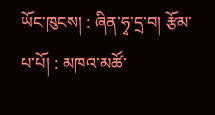ཡོང་ཁུངས། : ཞིན་ཧྭ་དྲ་བ། རྩོམ་པ་པོ། : མཁའ་མཚོ་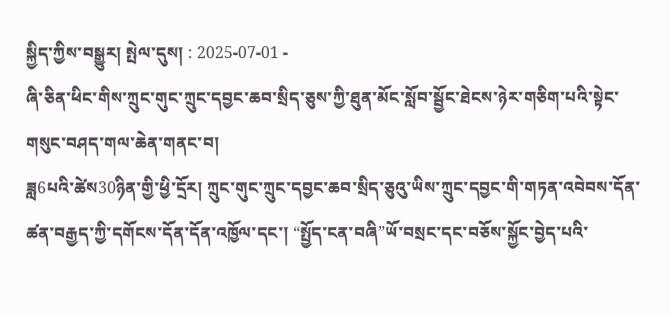སྐྱིད་ཀྱིས་བསྒྱུར། སྤེལ་དུས། : 2025-07-01 -
ཞི་ཅིན་ཕིང་གིས་ཀྲུང་གུང་ཀྲུང་དབྱང་ཆབ་སྲིད་ཅུས་ཀྱི་ཐུན་མོང་སློབ་སྦྱོང་ཐེངས་ཉེར་གཅིག་པའི་སྟེང་གསུང་བཤད་གལ་ཆེན་གནང་བ།
ཟླ6པའི་ཚེས30ཉིན་གྱི་ཕྱི་དྲོར། ཀྲུང་གུང་ཀྲུང་དབྱང་ཆབ་སྲིད་ཅུའུ་ཡིས་ཀྲུང་དབྱང་གི་གཏན་འབེབས་དོན་ཚན་བརྒྱད་ཀྱི་དགོངས་དོན་དོན་འཁྱོལ་དང་། “སྤྱོད་ངན་བཞི”ཡོ་བསྲང་དང་བཅོས་སྐྱོང་བྱེད་པའི་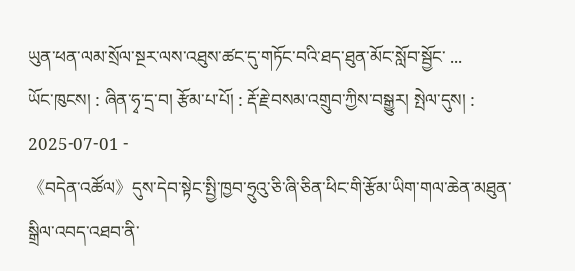ཡུན་ཕན་ལམ་སྲོལ་སྔར་ལས་འཐུས་ཚང་དུ་གཏོང་བའི་ཐད་ཐུན་མོང་སློབ་སྦྱོང་ ...
ཡོང་ཁུངས། : ཞིན་ཧྭ་དྲ་བ། རྩོམ་པ་པོ། : རྡོ་རྗེ་བསམ་འགྲུབ་ཀྱིས་བསྒྱུར། སྤེལ་དུས། : 2025-07-01 -
《བདེན་འཚོལ》དུས་དེབ་སྟེང་སྤྱི་ཁྱབ་ཧྲུའུ་ཅི་ཞི་ཅིན་ཕིང་གི་རྩོམ་ཡིག་གལ་ཆེན་མཐུན་སྒྲིལ་འབད་འཐབ་ནི་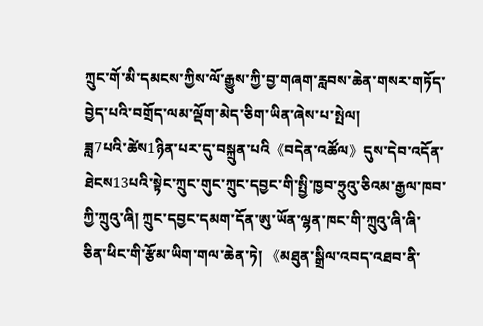ཀྲུང་གོ་མི་དམངས་ཀྱིས་ལོ་རྒྱུས་ཀྱི་བྱ་གཞག་རླབས་ཆེན་གསར་གཏོད་བྱེད་པའི་བགྲོད་ལམ་ལྡོག་མེད་ཅིག་ཡིན་ཞེས་པ་སྤེལ།
ཟླ7པའི་ཚེས1ཉིན་པར་དུ་བསྐྲུན་པའི《བདེན་འཚོལ》དུས་དེབ་འདོན་ཐེངས13པའི་སྟེང་ཀྲུང་གུང་ཀྲུང་དབྱང་གི་སྤྱི་ཁྱབ་ཧྲུའུ་ཅིའམ་རྒྱལ་ཁབ་ཀྱི་ཀྲུའུ་ཞི། ཀྲུང་དབྱང་དམག་དོན་ཨུ་ཡོན་ལྷན་ཁང་གི་ཀྲུའུ་ཞི་ཞི་ཅིན་ཕིང་གི་རྩོམ་ཡིག་གལ་ཆེན་ཏེ། 《མཐུན་སྒྲིལ་འབད་འཐབ་ནི་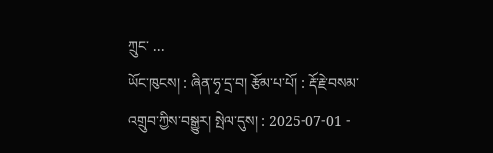ཀྲུང་ ...
ཡོང་ཁུངས། : ཞིན་ཧྭ་དྲ་བ། རྩོམ་པ་པོ། : རྡོ་རྗེ་བསམ་འགྲུབ་ཀྱིས་བསྒྱུར། སྤེལ་དུས། : 2025-07-01 -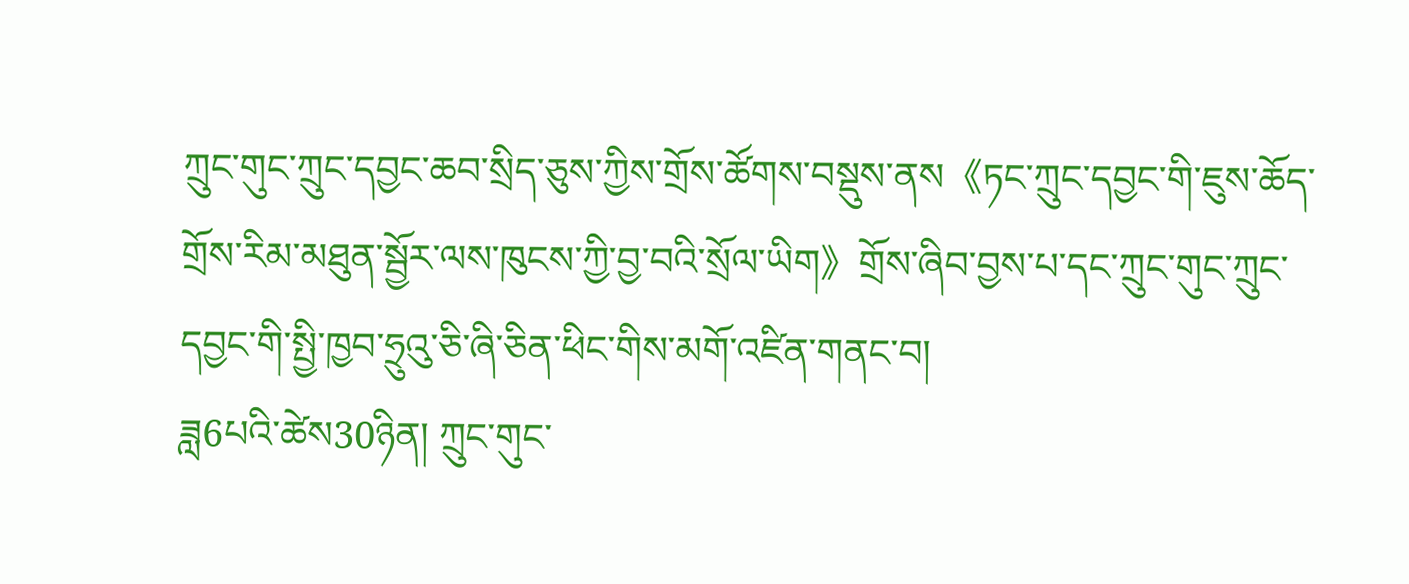ཀྲུང་གུང་ཀྲུང་དབྱང་ཆབ་སྲིད་ཅུས་ཀྱིས་གྲོས་ཚོགས་བསྡུས་ནས《ཏང་ཀྲུང་དབྱང་གི་ཇུས་ཆོད་གྲོས་རིམ་མཐུན་སྦྱོར་ལས་ཁུངས་ཀྱི་བྱ་བའི་སྲོལ་ཡིག》གྲོས་ཞིབ་བྱས་པ་དང་ཀྲུང་གུང་ཀྲུང་དབྱང་གི་སྤྱི་ཁྱབ་ཧྲུའུ་ཅི་ཞི་ཅིན་ཕིང་གིས་མགོ་འཛིན་གནང་བ།
ཟླ6པའི་ཚེས30ཉིན། ཀྲུང་གུང་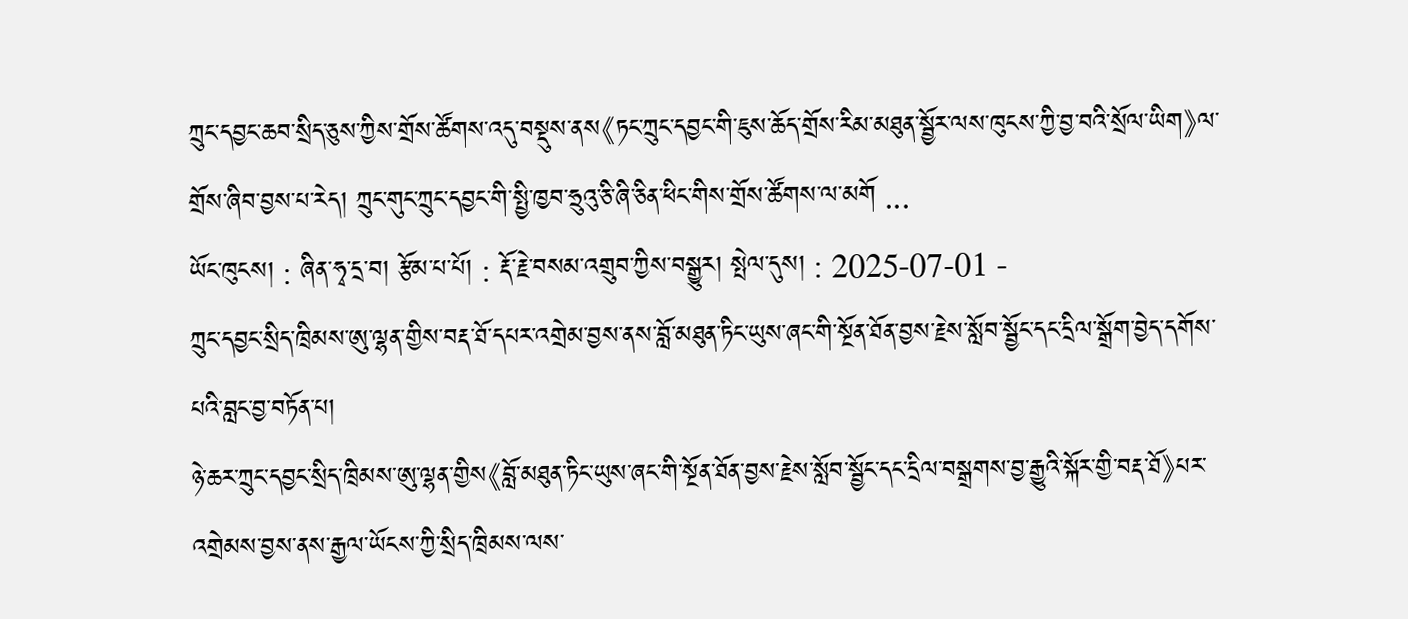ཀྲུང་དབྱང་ཆབ་སྲིད་ཅུས་ཀྱིས་གྲོས་ཚོགས་འདུ་བསྡུས་ནས《ཏང་ཀྲུང་དབྱང་གི་ཇུས་ཆོད་གྲོས་རིམ་མཐུན་སྦྱོར་ལས་ཁུངས་ཀྱི་བྱ་བའི་སྲོལ་ཡིག》ལ་གྲོས་ཞིབ་བྱས་པ་རེད། ཀྲུང་གུང་ཀྲུང་དབྱང་གི་སྤྱི་ཁྱབ་ཧྲུའུ་ཅི་ཞི་ཅིན་ཕིང་གིས་གྲོས་ཚོགས་ལ་མགོ ...
ཡོང་ཁུངས། : ཞིན་ཧྭ་དྲ་བ། རྩོམ་པ་པོ། : རྡོ་རྗེ་བསམ་འགྲུབ་ཀྱིས་བསྒྱུར། སྤེལ་དུས། : 2025-07-01 -
ཀྲུང་དབྱང་སྲིད་ཁྲིམས་ཨུ་ལྷན་གྱིས་བརྡ་ཐོ་དཔར་འགྲེམ་བྱས་ནས་བློ་མཐུན་ཏིང་ཡུས་ཞང་གི་སྔོན་ཐོན་བྱས་རྗེས་སློབ་སྦྱོང་དང་དྲིལ་སྒྲོག་བྱེད་དགོས་པའི་བླང་བྱ་བཏོན་པ།
ཉེ་ཆར་ཀྲུང་དབྱང་སྲིད་ཁྲིམས་ཨུ་ལྷན་གྱིས《བློ་མཐུན་ཏིང་ཡུས་ཞང་གི་སྔོན་ཐོན་བྱས་རྗེས་སློབ་སྦྱོང་དང་དྲིལ་བསྒྲགས་བྱ་རྒྱུའི་སྐོར་གྱི་བརྡ་ཐོ》པར་འགྲེམས་བྱས་ནས་རྒྱལ་ཡོངས་ཀྱི་སྲིད་ཁྲིམས་ལས་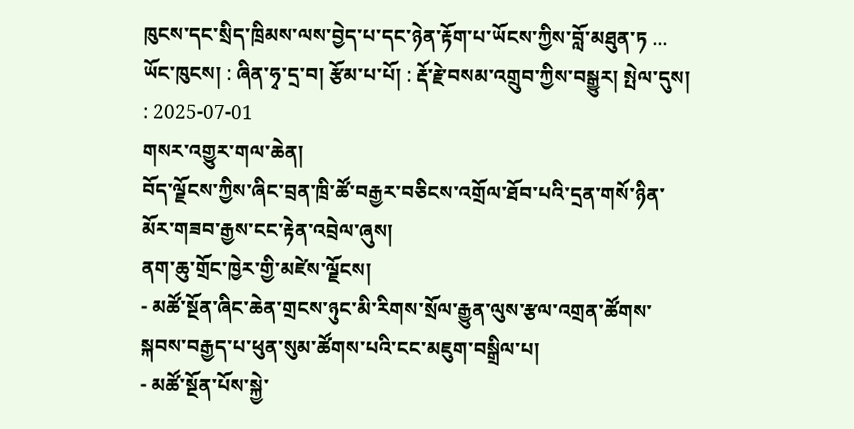ཁུངས་དང་སྲིད་ཁྲིམས་ལས་བྱེད་པ་དང་ཉེན་རྟོག་པ་ཡོངས་ཀྱིས་བློ་མཐུན་ཏ ...
ཡོང་ཁུངས། : ཞིན་ཧྭ་དྲ་བ། རྩོམ་པ་པོ། : རྡོ་རྗེ་བསམ་འགྲུབ་ཀྱིས་བསྒྱུར། སྤེལ་དུས། : 2025-07-01
གསར་འགྱུར་གལ་ཆེན།
བོད་ལྗོངས་ཀྱིས་ཞིང་བྲན་ཁྲི་ཚོ་བརྒྱར་བཅིངས་འགྲོལ་ཐོབ་པའི་དྲན་གསོ་ཉིན་མོར་གཟབ་རྒྱས་ངང་རྟེན་འབྲེལ་ཞུས།
ནག་ཆུ་གྲོང་ཁྱེར་གྱི་མཛེས་ལྗོངས།
- མཚོ་སྔོན་ཞིང་ཆེན་གྲངས་ཉུང་མི་རིགས་སྲོལ་རྒྱུན་ལུས་རྩལ་འགྲན་ཚོགས་སྐབས་བརྒྱད་པ་ཕུན་སུམ་ཚོགས་པའི་ངང་མཇུག་བསྒྲིལ་པ།
- མཚོ་སྔོན་པོས་སྐྱེ་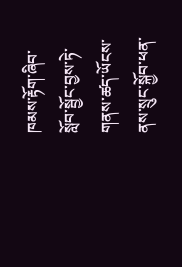ཁམས་རྟོག་ཞིབ་སློབ་སྦྱོང་བྱས་ཏེ་གནས་ཚད་ཡོངས་ནས་སྲུང་སྐྱོབ་ཕན་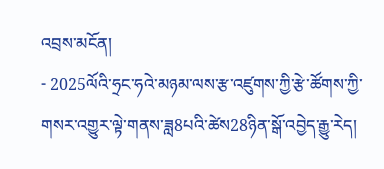འབྲས་མངོན།
- 2025ལོའི་ཧྲང་ཧའེ་མཉམ་ལས་རྩ་འཛུགས་ཀྱི་རྩེ་ཚོགས་ཀྱི་གསར་འགྱུར་ལྟེ་གནས་ཟླ8པའི་ཚེས28ཉིན་སྒོ་འབྱེད་རྒྱུ་རེད།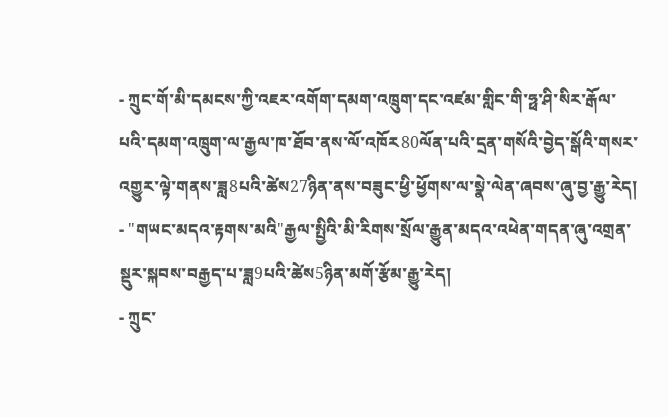- ཀྲུང་གོ་མི་དམངས་ཀྱི་འཇར་འགོག་དམག་འཁྲུག་དང་འཛམ་གླིང་གི་ཧྥ་ཤི་སིར་རྒོལ་པའི་དམག་འཁྲུག་ལ་རྒྱལ་ཁ་ཐོབ་ནས་ལོ་འཁོར80ལོན་པའི་དྲན་གསོའི་བྱེད་སྒོའི་གསར་འགྱུར་ལྟེ་གནས་ཟླ8པའི་ཚེས27ཉིན་ནས་བཟུང་ཕྱི་ཕྱོགས་ལ་སྣེ་ལེན་ཞབས་ཞུ་བྱ་རྒྱུ་རེད།
- "གཡང་མདའ་རྟགས་མའི"རྒྱལ་སྤྱིའི་མི་རིགས་སྲོལ་རྒྱུན་མདའ་འཕེན་གདན་ཞུ་འགྲན་སྡུར་སྐབས་བརྒྱད་པ་ཟླ9པའི་ཚེས5ཉིན་མགོ་རྩོམ་རྒྱུ་རེད།
- ཀྲུང་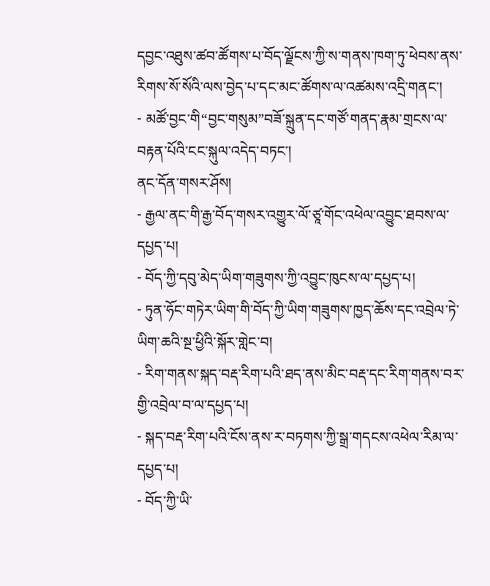དབྱང་འཐུས་ཚབ་ཚོགས་པ་བོད་ལྗོངས་ཀྱི་ས་གནས་ཁག་ཏུ་ཕེབས་ནས་རིགས་སོ་སོའི་ལས་བྱེད་པ་དང་མང་ཚོགས་ལ་འཚམས་འདྲི་གནང་།
- མཚོ་བྱང་གི“བྱང་གསུམ”བཟོ་སྐྲུན་དང་གཙོ་གནད་རྣམ་གྲངས་ལ་བརྟན་པོའི་ངང་སྐུལ་འདེད་བཏང་།
ནང་དོན་གསར་ཤོས།
- རྒྱལ་ནང་གི་རྒྱ་བོད་གསར་འགྱུར་ལོ་ཙཱ་གོང་འཕེལ་འབྱུང་ཐབས་ལ་དཔྱད་པ།
- བོད་ཀྱི་དབུ་མེད་ཡིག་གཟུགས་ཀྱི་འབྱུང་ཁུངས་ལ་དཔྱད་པ།
- ཏུན་ཧོང་གཏེར་ཡིག་གི་བོད་ཀྱི་ཡིག་གཟུགས་ཁྱད་ཆོས་དང་འབྲེལ་ཏེ་ཡིག་ཆའི་སྔ་ཕྱིའི་སྐོར་གླེང་བ།
- རིག་གནས་སྐད་བརྡ་རིག་པའི་ཐད་ནས་མིང་བརྡ་དང་རིག་གནས་བར་གྱི་འབྲེལ་བ་ལ་དཔྱད་པ།
- སྐད་བརྡ་རིག་པའི་ངོས་ནས་ར་བཏགས་ཀྱི་སྒྲ་གདངས་འཕེལ་རིམ་ལ་དཔྱད་པ།
- བོད་ཀྱི་ཡི་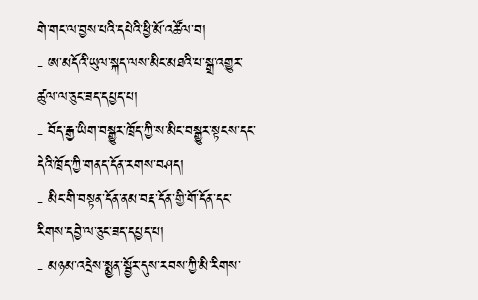གེ་གང་ལ་བྱས་པའི་དཔེའི་ཕྱི་མོ་འཚོལ་བ།
- ཨ་མདོའི་ཡུལ་སྐད་ལས་མིང་མཐའི་པ་སྒྲ་འགྱུར་ཚུལ་ལ་ཅུང་ཟད་དཔྱད་པ།
- བོད་རྒྱ་ཡིག་བསྒྱུར་ཁྲོད་ཀྱི་ས་མིང་བསྒྱུར་སྟངས་དང་དེའི་ཁྲོད་ཀྱི་གནད་དོན་རགས་བཤད།
- མིང་གི་བསྟན་དོན་ནམ་བརྡ་དོན་གྱི་གོ་དོན་དང་རིགས་དབྱེ་ལ་ཅུང་ཟད་དཔྱད་པ།
- མཉམ་འདྲེས་སྨྱན་སྦྱོར་དུས་རབས་ཀྱི་མི་རིགས་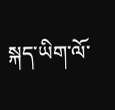སྐད་ཡིག་ལོ་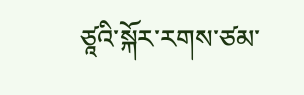ཙཱའི་སྐོར་རགས་ཙམ་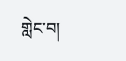གླེང་བ།